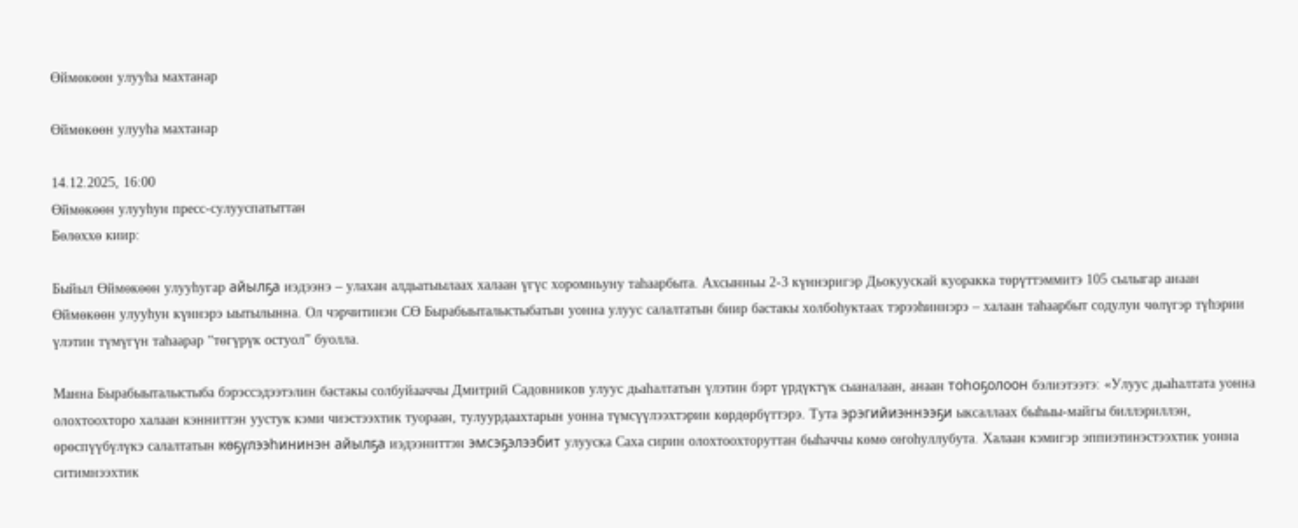Өймөкөөн улууһа махтанар

Өймөкөөн улууһа махтанар

14.12.2025, 16:00
Өймөкөөн улууһун пресс-сулууспатыттан
Бөлөххө киир:

Быйыл Өймөкөөн улууһугар айылҕа иэдээнэ – улахан алдьатыылаах халаан үгүс хоромньуну таһаарбыта. Ахсынньы 2-3 күннэригэр Дьокуускай куоракка төрүттэммитэ 105 сылыгар анаан Өймөкөөн улууһун күннэрэ ыытылынна. Ол чэрчитинэн СӨ Бырабыыталыстыбатын уонна улуус салалтатын биир бастакы холбоһуктаах тэрээһиннэрэ – халаан таһаарбыт содулун чөлүгэр түһэрии үлэтин түмүгүн таһаарар “төгүрүк остуол” буолла.

Манна Бырабыыталыстыба бэрэссэдээтэлин бастакы солбуйааччы Дмитрий Садовников улуус дьаһалтатын үлэтин бэрт үрдүктүк сыаналаан, анаан тоһоҕолоон бэлиэтээтэ: «Улуус дьаһалтата уонна олохтоохторо халаан кэнниттэн уустук кэми чиэстээхтик туораан, тулуурдаахтарын уонна түмсүүлээхтэрин көрдөрбүттэрэ. Тута эрэгийиэннээҕи ыксаллаах быһыы-майгы биллэриллэн, өрөспүүбүлүкэ салалтатын көҕүлээһининэн айылҕа иэдээниттэн эмсэҕэлээбит улууска Саха сирин олохтоохторуттан быһаччы көмө оҥоһуллубута. Халаан кэмигэр эппиэтинэстээхтик уонна ситимнээхтик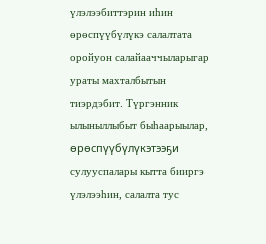үлэлээбиттэрин иһин өрөспүүбүлүкэ салалтата оройуон салайааччыларыгар ураты махталбытын тиэрдэбит. Түргэнник ылыныллыбыт быһаарыылар, өрөспүүбүлүкэтээҕи сулууспалары кытта бииргэ үлэлээһин, салалта тус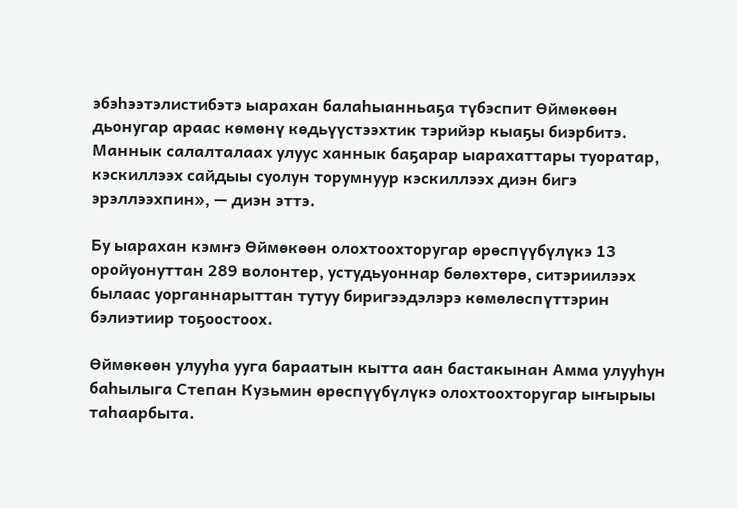эбэһээтэлистибэтэ ыарахан балаһыанньаҕа түбэспит Өймөкөөн дьонугар араас көмөнү көдьүүстээхтик тэрийэр кыаҕы биэрбитэ. Маннык салалталаах улуус ханнык баҕарар ыарахаттары туоратар, кэскиллээх сайдыы суолун торумнуур кэскиллээх диэн бигэ эрэллээхпин», — диэн эттэ.

Бу ыарахан кэмҥэ Өймөкөөн олохтоохторугар өрөспүүбүлүкэ 13 оройуонуттан 289 волонтер, устудьуоннар бөлөхтөрө, ситэриилээх былаас уорганнарыттан тутуу биригээдэлэрэ көмөлөспүттэрин бэлиэтиир тоҕоостоох.

Өймөкөөн улууһа ууга бараатын кытта аан бастакынан Амма улууһун баһылыга Степан Кузьмин өрөспүүбүлүкэ олохтоохторугар ыҥырыы таһаарбыта.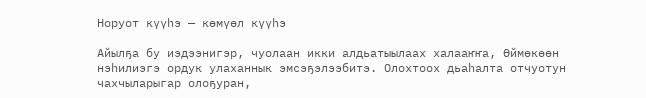Норуот күүһэ — көмүөл күүһэ

Айылҕа бу иэдээнигэр, чуолаан икки алдьатыылаах халааҥҥа, Өймөкөөн нэһилиэгэ ордук улаханнык эмсэҕэлээбитэ. Олохтоох дьаһалта отчуотун чахчыларыгар олоҕуран,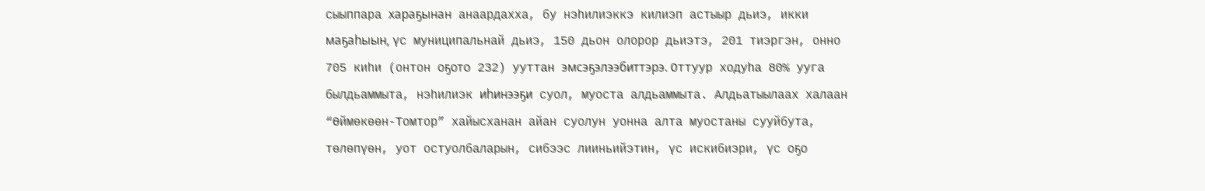сыыппара хараҕынан анаардахха, бу нэһилиэккэ килиэп астыыр дьиэ, икки маҕаһыын, үс муниципальнай дьиэ, 150 дьон олорор дьиэтэ, 201 тиэргэн, онно 705 киһи (онтон оҕото 232) ууттан эмсэҕэлээбиттэрэ. Оттуур ходуһа 80% ууга былдьаммыта, нэһилиэк иһинээҕи суол, муоста алдьаммыта. Алдьатыылаах халаан “Өймөкөөн-Томтор” хайысханан айан суолун уонна алта муостаны сууйбута, төлөпүөн, уот остуолбаларын, сибээс лииньийэтин, үс искибиэри, үс оҕо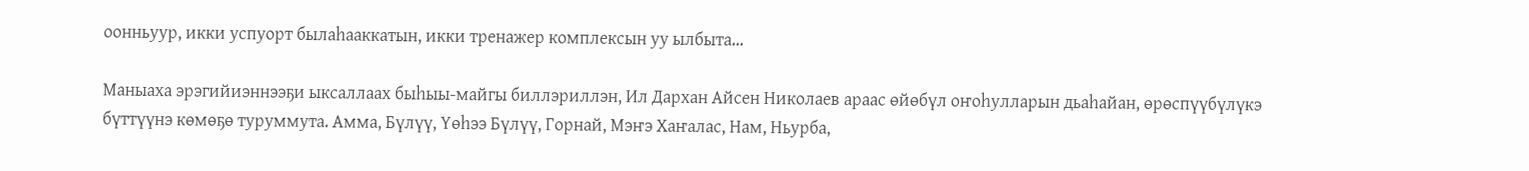оонньуур, икки успуорт былаһааккатын, икки тренажер комплексын уу ылбыта…

Маныаха эрэгийиэннээҕи ыксаллаах быһыы-майгы биллэриллэн, Ил Дархан Айсен Николаев араас өйөбүл оҥоһулларын дьаһайан, өрөспүүбүлүкэ бүттүүнэ көмөҕө туруммута. Амма, Бүлүү, Үөһээ Бүлүү, Горнай, Мэҥэ Хаҥалас, Нам, Ньурба,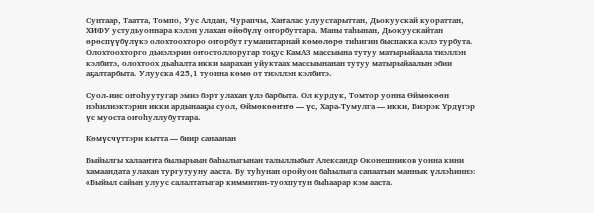Сунтаар, Таатта, Томпо, Уус Алдан, Чурапчы, Хаҥалас улуустарыттан, Дьокуускай куораттан, ХИФУ устудьуоннара кэлэн улахан өйөбүлү оҥорбуттара. Маны таһынан, Дьокуускайтан өрөспүүбүлүкэ олохтоохторо оҥорбут гуманитарнай көмөлөрө тиһигин быспакка кэлэ турбута. Олохтоохторго дьиэлэрин оҥостоллоругар тоҕус КамАЗ массыына тутуу матырыйаала тиэллэн кэлбитэ, олохтоох дьаһалта икки ыарахан уйуктаах массыынанан тутуу матырыйаалын эбии аҕалтарбыта. Улууска 425,1 туонна көмө от тиэллэн кэлбитэ.

Суол-иис оҥоһуутугар эмиэ бэрт улахан үлэ барбыта. Ол курдук, Томтор уонна Өймөкөөн нэһилиэктэрин икки ардынааҕы суол, Өймөкөөҥҥө — үс, Хара-Тумулга — икки, Биэрэк Үрдүгэр үс муоста оҥоһуллубуттара.

Көмүсчүттэри кытта — биир санаанан

Быйылгы халааҥҥа былырыын баһылыгынан талыллыбыт Александр Оконешников уонна кини хамаандата улахан тургутууну ааста. Бу туһунан оройуон баһылыга санаатын маннык үллэһиннэ: «Быйыл сайын улуус салалтатыгар киммитин-туохпутун быһаарар кэм ааста.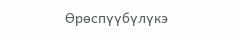Өрөспүүбүлүкэ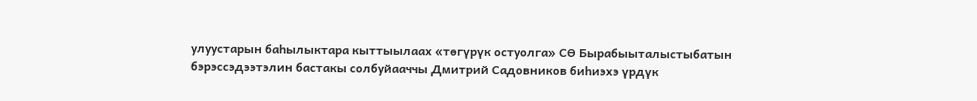улуустарын баһылыктара кыттыылаах «төгүрүк остуолга» СӨ Бырабыыталыстыбатын бэрэссэдээтэлин бастакы солбуйааччы Дмитрий Садовников биһиэхэ үрдүк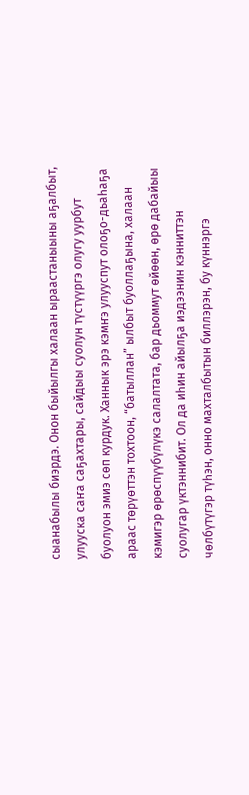сыанабылы биэрдэ. Онон быйылгы халаан ыраастаныыны аҕалбыт, улууска саҥа саҕахтары, сайдыы суолун түстүүргэ олугу уурбут буолуон эмиэ сөп курдук. Ханнык эрэ кэмҥэ улууспут олоҕо-дьаһаҕа араас төрүөттэн тохтоон, “батыллан” ылбыт буоллаҕына, халаан кэмигэр өрөспүүбүлүкэ салалтата, бар дьоммут өйөөн, өрө дабайыы суолугар үктэннибит. Ол да иһин айылҕа иэдээнин кэнниттэн чөлбүтүгэр түһэн, онно махталбытын биллэрэн, бу күннэргэ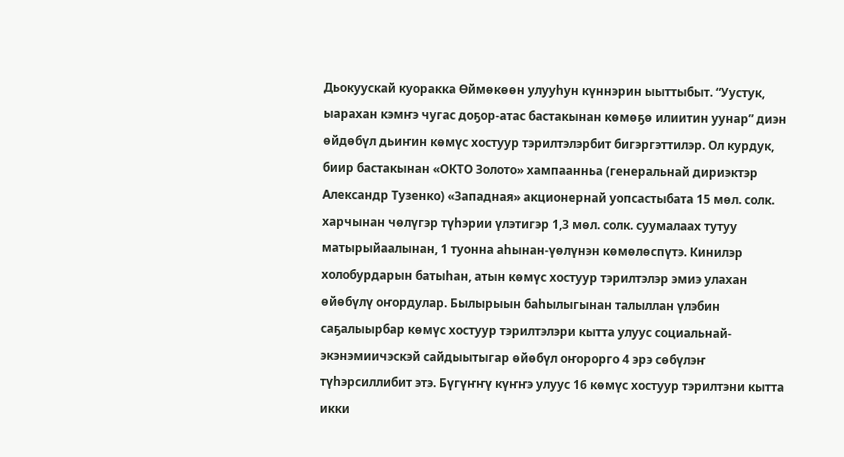Дьокуускай куоракка Өймөкөөн улууһун күннэрин ыыттыбыт. “Уустук, ыарахан кэмҥэ чугас доҕор-атас бастакынан көмөҕө илиитин уунар” диэн өйдөбүл дьиҥин көмүс хостуур тэрилтэлэрбит бигэргэттилэр. Ол курдук, биир бастакынан «ОКТО Золото» хампаанньа (генеральнай дириэктэр Александр Тузенко) «Западная» акционернай уопсастыбата 15 мөл. солк. харчынан чөлүгэр түһэрии үлэтигэр 1,3 мөл. солк. суумалаах тутуу матырыйаалынан, 1 туонна аһынан-үөлүнэн көмөлөспүтэ. Кинилэр холобурдарын батыһан, атын көмүс хостуур тэрилтэлэр эмиэ улахан өйөбүлү оҥордулар. Былырыын баһылыгынан талыллан үлэбин саҕалыырбар көмүс хостуур тэрилтэлэри кытта улуус социальнай-экэнэмиичэскэй сайдыытыгар өйөбүл оҥорорго 4 эрэ сөбүлэҥ түһэрсиллибит этэ. Бүгүҥҥү күҥҥэ улуус 16 көмүс хостуур тэрилтэни кытта икки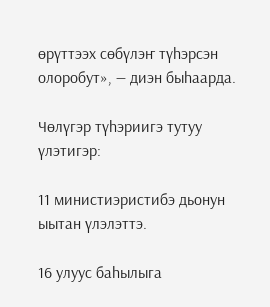өрүттээх сөбүлэҥ түһэрсэн олоробут», — диэн быһаарда.

Чөлүгэр түһэриигэ тутуу үлэтигэр:

11 министиэристибэ дьонун ыытан үлэлэттэ.

16 улуус баһылыга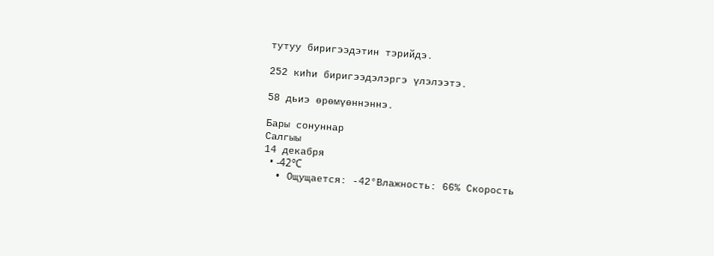тутуу биригээдэтин тэрийдэ.

252 киһи биригээдэлэргэ үлэлээтэ.

58 дьиэ өрөмүөннэннэ.

Бары сонуннар
Салгыы
14 декабря
  • -42°C
  • Ощущается: -42°Влажность: 66% Скорость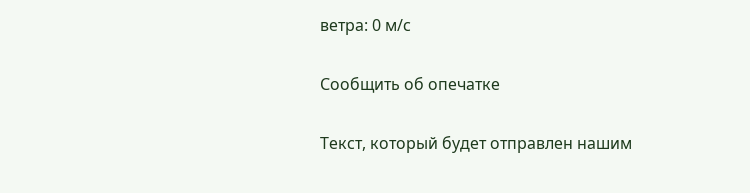ветра: 0 м/с

Сообщить об опечатке

Текст, который будет отправлен нашим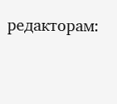редакторам: